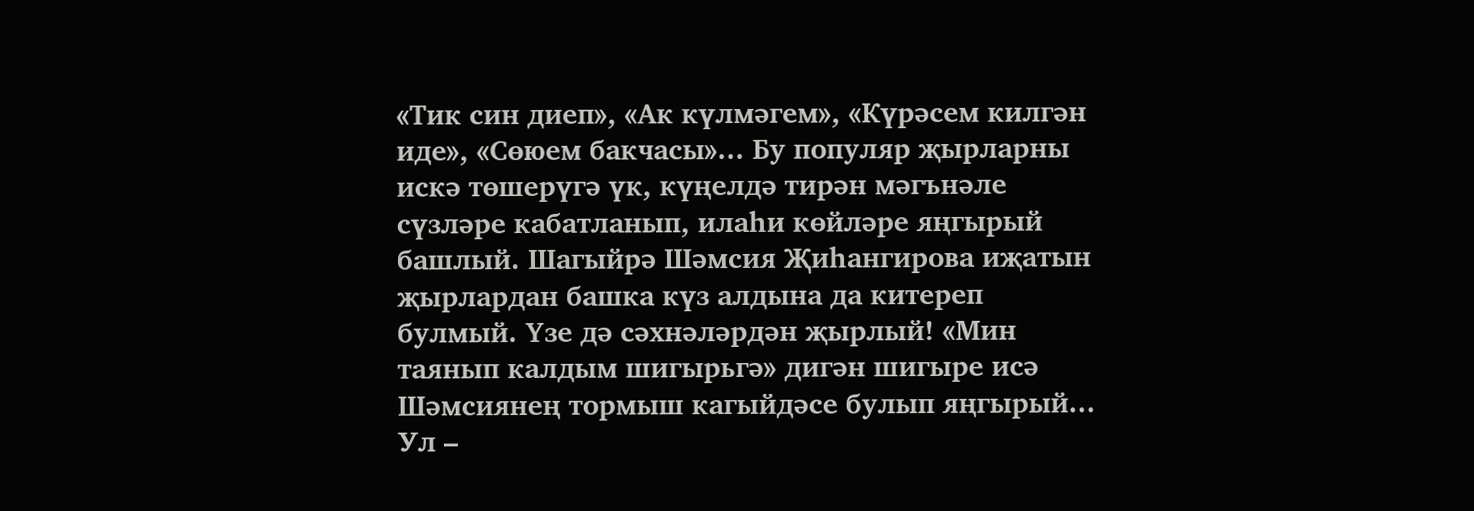«Тик син диеп», «Ак күлмәгем», «Күрәсем килгән иде», «Сөюем бакчасы»... Бу популяр җырларны искә төшерүгә үк, күңелдә тирән мәгънәле сүзләре кабатланып, илаһи көйләре яңгырый башлый. Шагыйрә Шәмсия Җиһангирова иҗатын җырлардан башка күз алдына да китереп булмый. Үзе дә сәхнәләрдән җырлый! «Мин таянып калдым шигырьгә» дигән шигыре исә Шәмсиянең тормыш кагыйдәсе булып яңгырый... Ул –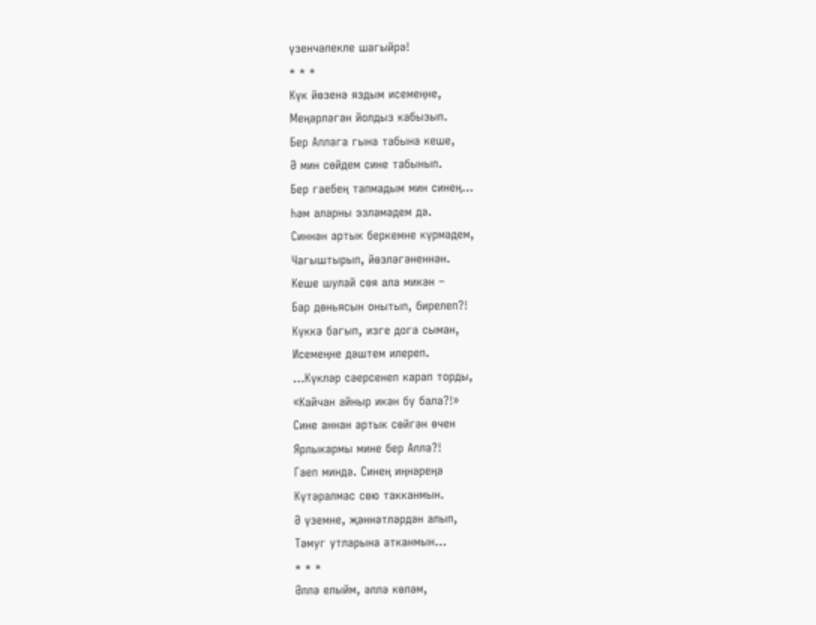үзенчәлекле шагыйрә!
* * *
Күк йөзенә яздым исемеңне,
Меңәрләгән йолдыз кабызып.
Бер Аллага гына табына кеше,
Ә мин сөйдем сине табынып.
Бер гаебең тапмадым мин синең...
Һәм аларны эзләмәдем дә.
Синнән артык беркемне күрмәдем,
Чагыштырып, йөзләгәненнән.
Кеше шулай сөя ала микән –
Бар дөньясын онытып, бирелеп?!
Күккә багып, изге дога сыман,
Исемеңне дәштем илереп.
...Күкләр сәерсенеп карап торды,
«Кайчан айныр икән бу бала?!»
Сине аннан артык сөйгән өчен
Ярлыкармы мине бер Алла?!
Гаеп миндә. Синең иңнәреңә
Күтәралмас сөю такканмын.
Ә үземне, җәннәтләрдән алып,
Тәмуг утларына атканмын...
* * *
Әллә елыйм, әллә көләм,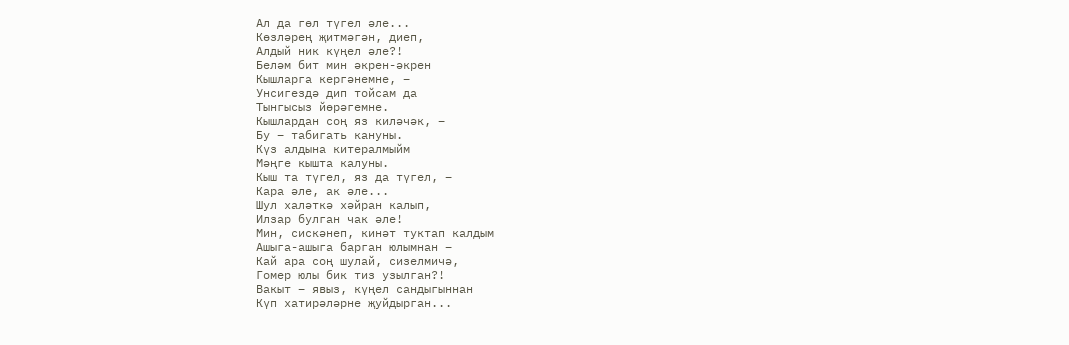Ал да гөл түгел әле...
Көзләрең җитмәгән, диеп,
Алдый ник күңел әле?!
Беләм бит мин әкрен-әкрен
Кышларга кергәнемне, –
Унсигездә дип тойсам да
Тынгысыз йөрәгемне.
Кышлардан соң яз киләчәк, –
Бу – табигать кануны.
Күз алдына китералмыйм
Мәңге кышта калуны.
Кыш та түгел, яз да түгел, –
Кара әле, ак әле...
Шул халәткә хәйран калып,
Илзар булган чак әле!
Мин, сискәнеп, кинәт туктап калдым
Ашыга-ашыга барган юлымнан –
Кай ара соң шулай, сизелмичә,
Гомер юлы бик тиз узылган?!
Вакыт – явыз, күңел сандыгыннан
Күп хатирәләрне җуйдырган...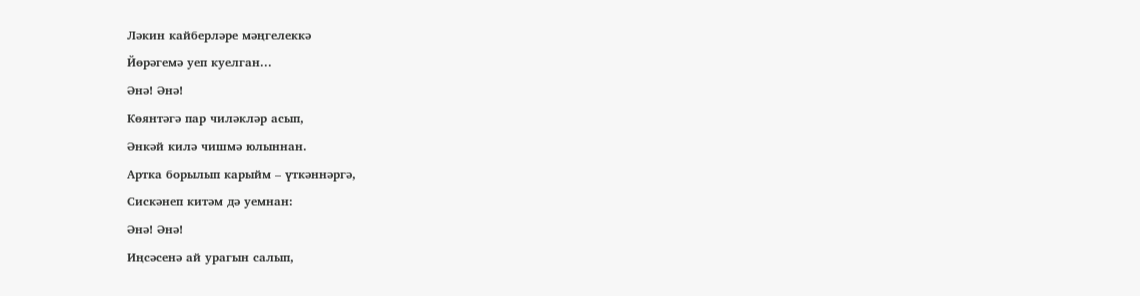Ләкин кайберләре мәңгелеккә
Йөрәгемә уеп куелган...
Әнә! Әнә!
Көянтәгә пар чиләкләр асып,
Әнкәй килә чишмә юлыннан.
Артка борылып карыйм – үткәннәргә,
Сискәнеп китәм дә уемнан:
Әнә! Әнә!
Иңсәсенә ай урагын салып,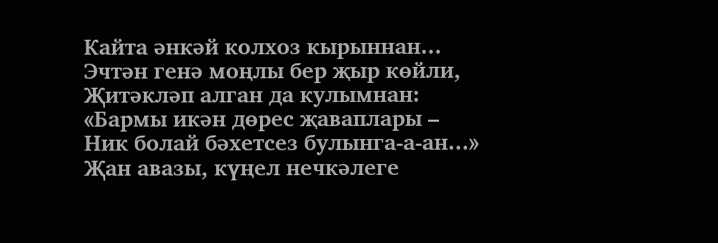Кайта әнкәй колхоз кырыннан...
Эчтән генә моңлы бер җыр көйли,
Җитәкләп алган да кулымнан:
«Бармы икән дөрес җаваплары –
Ник болай бәхетсез булынга-а-ан...»
Җан авазы, күңел нечкәлеге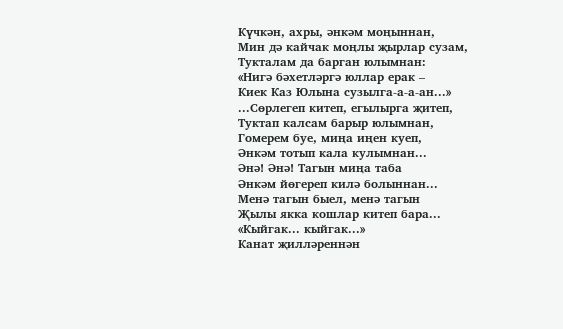Күчкән, ахры, әнкәм моңыннан,
Мин дә кайчак моңлы җырлар сузам,
Тукталам да барган юлымнан:
«Нигә бәхетләргә юллар ерак –
Киек Каз Юлына сузылга-а-а-ан...»
...Сөрлегеп китеп, егылырга җитеп,
Туктап калсам барыр юлымнан,
Гомерем буе, миңа иңен куеп,
Әнкәм тотып кала кулымнан...
Әнә! Әнә! Тагын миңа таба
Әнкәм йөгереп килә болыннан...
Менә тагын быел, менә тагын
Җылы якка кошлар китеп бара...
«Кыйгак... кыйгак...»
Канат җилләреннән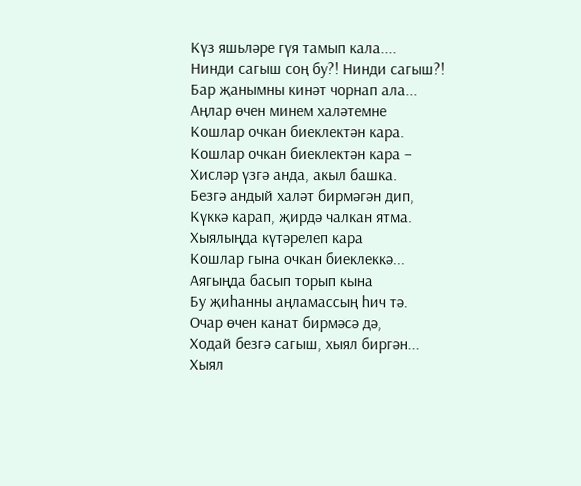Күз яшьләре гүя тамып кала....
Нинди сагыш соң бу?! Нинди сагыш?!
Бар җанымны кинәт чорнап ала...
Аңлар өчен минем халәтемне
Кошлар очкан биеклектән кара.
Кошлар очкан биеклектән кара –
Хисләр үзгә анда, акыл башка.
Безгә андый халәт бирмәгән дип,
Күккә карап, җирдә чалкан ятма.
Хыялыңда күтәрелеп кара
Кошлар гына очкан биеклеккә...
Аягыңда басып торып кына
Бу җиһанны аңламассың һич тә.
Очар өчен канат бирмәсә дә,
Ходай безгә сагыш, хыял биргән...
Хыял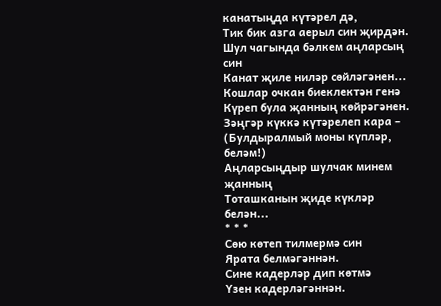канатыңда күтәрел дә,
Тик бик азга аерыл син җирдән.
Шул чагында бәлкем аңларсың син
Канат җиле ниләр сөйләгәнен...
Кошлар очкан биеклектән генә
Күреп була җанның көйрәгәнен.
Зәңгәр күккә күтәрелеп кара –
(Булдыралмый моны күпләр, беләм!)
Аңларсыңдыр шулчак минем җанның
Тоташканын җиде күкләр белән...
* * *
Сөю көтеп тилмермә син
Ярата белмәгәннән.
Сине кадерләр дип көтмә
Үзен кадерләгәннән.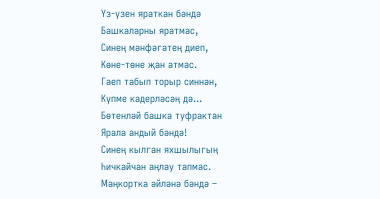Үз-үзен яраткан бәндә
Башкаларны яратмас,
Синең мәнфәгатең диеп,
Көне-төне җан атмас.
Гаеп табып торыр синнән,
Күпме кадерләсәң дә...
Бөтенләй башка туфрактан
Ярала андый бәндә!
Синең кылган яхшылыгың
Һичкайчан аңлау тапмас.
Маңкортка әйләнә бәндә –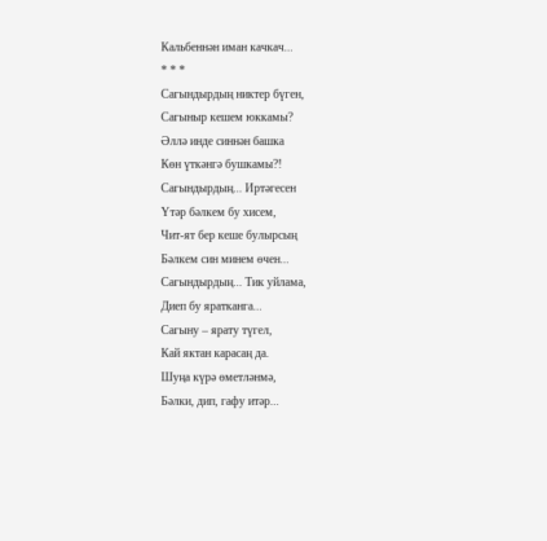Кальбеннән иман качкач...
* * *
Сагындырдың никтер бүген,
Сагыныр кешем юккамы?
Әллә инде синнән башка
Көн үткәнгә бушкамы?!
Сагындырдың... Иртәгесен
Үтәр бәлкем бу хисем,
Чит-ят бер кеше булырсың
Бәлкем син минем өчен...
Сагындырдың... Тик уйлама,
Диеп бу яратканга...
Сагыну – ярату түгел,
Кай яктан карасаң да.
Шуңа күрә өметләнмә,
Бәлки, дип, гафу итәр...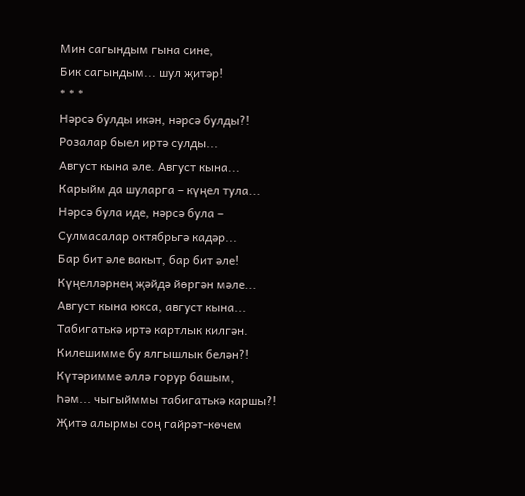Мин сагындым гына сине,
Бик сагындым... шул җитәр!
* * *
Нәрсә булды икән, нәрсә булды?!
Розалар быел иртә сулды...
Август кына әле. Август кына...
Карыйм да шуларга – күңел тула...
Нәрсә була иде, нәрсә була –
Сулмасалар октябрьгә кадәр...
Бар бит әле вакыт, бар бит әле!
Күңелләрнең җәйдә йөргән мәле...
Август кына юкса, август кына...
Табигатькә иртә картлык килгән.
Килешимме бу ялгышлык белән?!
Күтәримме әллә горур башым,
Һәм... чыгыйммы табигатькә каршы?!
Җитә алырмы соң гайрәт-көчем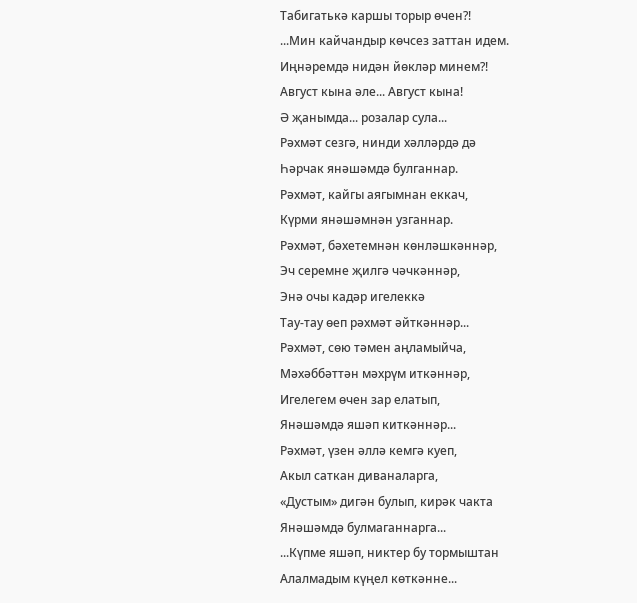Табигатькә каршы торыр өчен?!
...Мин кайчандыр көчсез заттан идем.
Иңнәремдә нидән йөкләр минем?!
Август кына әле... Август кына!
Ә җанымда... розалар сула...
Рәхмәт сезгә, нинди хәлләрдә дә
Һәрчак янәшәмдә булганнар.
Рәхмәт, кайгы аягымнан еккач,
Күрми янәшәмнән узганнар.
Рәхмәт, бәхетемнән көнләшкәннәр,
Эч серемне җилгә чәчкәннәр,
Энә очы кадәр игелеккә
Тау-тау өеп рәхмәт әйткәннәр...
Рәхмәт, сөю тәмен аңламыйча,
Мәхәббәттән мәхрүм иткәннәр,
Игелегем өчен зар елатып,
Янәшәмдә яшәп киткәннәр...
Рәхмәт, үзен әллә кемгә куеп,
Акыл саткан диваналарга,
«Дустым» дигән булып, кирәк чакта
Янәшәмдә булмаганнарга...
...Күпме яшәп, никтер бу тормыштан
Алалмадым күңел көткәнне...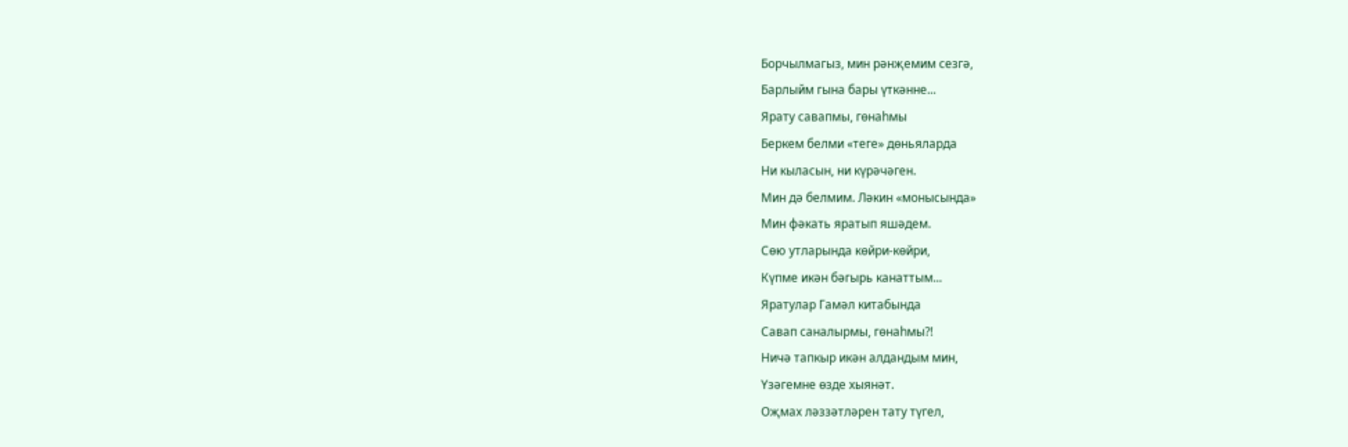Борчылмагыз, мин рәнҗемим сезгә,
Барлыйм гына бары үткәнне...
Ярату савапмы, гөнаһмы
Беркем белми «теге» дөньяларда
Ни кыласын, ни күрәчәген.
Мин дә белмим. Ләкин «монысында»
Мин фәкать яратып яшәдем.
Сөю утларында көйри-көйри,
Күпме икән бәгырь канаттым...
Яратулар Гамәл китабында
Савап саналырмы, гөнаһмы?!
Ничә тапкыр икән алдандым мин,
Үзәгемне өзде хыянәт.
Оҗмах ләззәтләрен тату түгел,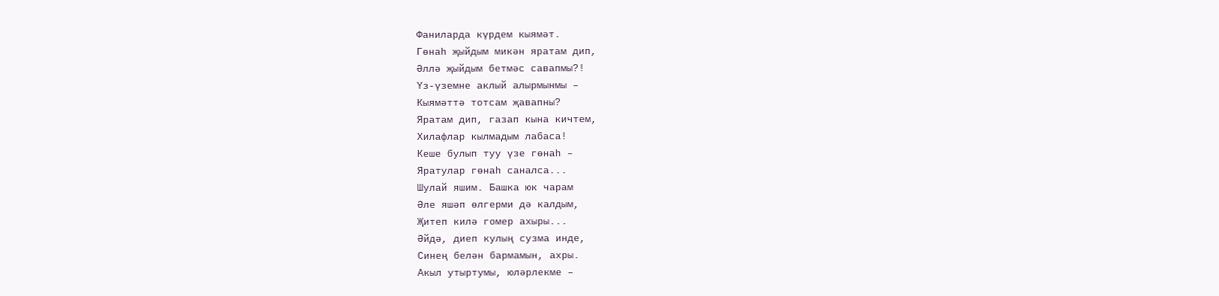Фаниларда күрдем кыямәт.
Гөнаһ җыйдым микән яратам дип,
Әллә җыйдым бетмәс савапмы?!
Үз-үземне аклый алырмынмы –
Кыямәттә тотсам җавапны?
Яратам дип, газап кына кичтем,
Хилафлар кылмадым лабаса!
Кеше булып туу үзе гөнаһ –
Яратулар гөнаһ саналса...
Шулай яшим. Башка юк чарам
Әле яшәп өлгерми дә калдым,
Җитеп килә гомер ахыры...
Әйдә, диеп кулың сузма инде,
Синең белән бармамын, ахры.
Акыл утыртумы, юләрлекме –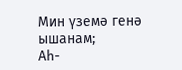Мин үземә генә ышанам;
Аһ-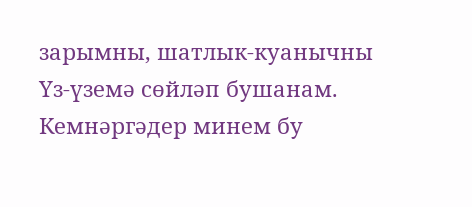зарымны, шатлык-куанычны
Үз-үземә сөйләп бушанам.
Кемнәргәдер минем бу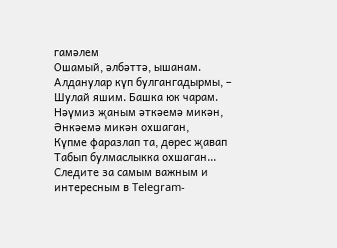гамәлем
Ошамый, әлбәттә, ышанам.
Алданулар күп булгангадырмы, –
Шулай яшим. Башка юк чарам.
Нәүмиз җаным әткәемә микән,
Әнкәемә микән охшаган,
Күпме фаразлап та, дөрес җавап
Табып булмаслыкка охшаган...
Следите за самым важным и интересным в Telegram-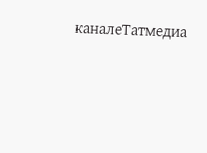каналеТатмедиа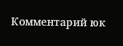Комментарий юк